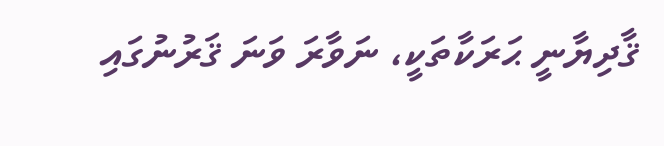ޤާދިޔާނީ ޙަރަކާތަކީ، ނަވާރަ ވަނަ ޤަރުނުގައި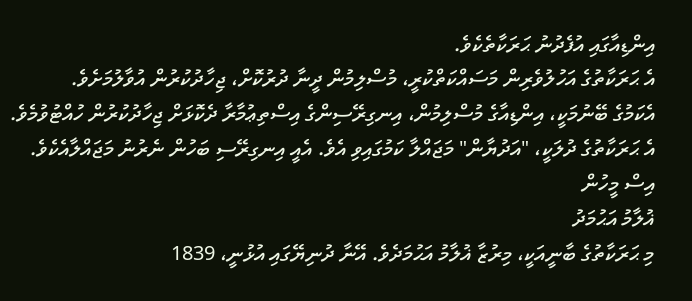އިންޑިއާގައި އުފެދުނު ޙަރަކާތެކެވެ.
އެ ޙަރަކާތުގެ އަހުލުވެރިން މަސައްކަތްކުރީ، މުސްލިމުން ދީނާ ދުރުކޮށް، ޖިހާދުކުރުން އުވާލުމަށެވެ.
އެކަމުގެ ބޭނުމަކީ، އިންޑިއާގެ މުސްލިމުން، އިނގިރޭސިންގެ އިސްތިޢުމާރާ ދެކޮޅަށް ޖިހާދުކުރުން ހުއްޓުވުމެވެ. އެ ޙަރަކާތުގެ ދުލަކީ، "އަދުޔާން" މަޖައްލާ ކަމުގައިވި އެވެ. އެއީ އިނގިރޭސި ބަހުން ނެރުނު މަޖައްލާއެކެވެ.
އިސް މީހުން
ޣުލާމު އަޙުމަދު
މި ޙަރަކާތުގެ ބާނީއަކީ، މިރުޒާ ޣުލާމު އަޙުމަދެވެ. އޭނާ ދުނިޔޭގައި އުޅުނީ، 1839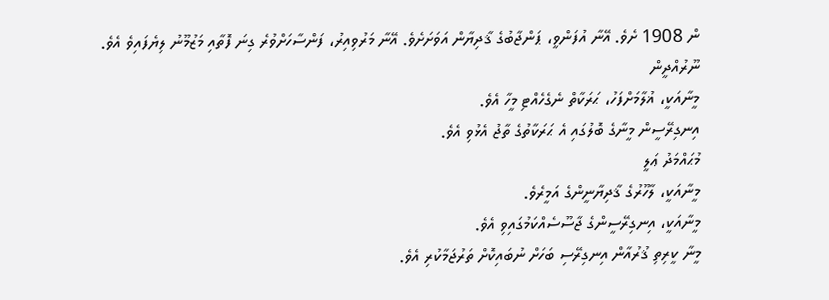ން 1908 ށެވެ. އޭނާ އުފަންވީ، ޕަންޖާބުގެ ޤާދިޔާން އަވަށަށެވެ. އޭނާ މަރުވިއިރު، ފަންސާހަށްވުރެ ގިނަ ފޮތާއި މަޒުމޫނު ލިޔެފައިވެ އެވެ.
ނޫރުއްދީން
މީނާއަކީ، ޣުލާމަށްފަހު، ޙަރަކާތް ނެގެހެއްޓި މީހާ އެވެ.
އިނގިރޭސީން މީނާގެ ބޮލުގައި އެ ޙަރަކާތުގެ ތާޖު އެޅުވި އެވެ.
މުޙައްމަދު ޢަލީ
މީނާއަކީ، ލާހޫރުގެ ޤާދިޔާނީންގެ އަމީރެވެ.
މީނާއަކީ، އިނގިރޭސީންގެ ޖާސޫސެއްކަމުގައިވި އެވެ.
މީނާ ކީރިތި ޤުރުއާން އިނގިރޭސި ބަހަށް ނުބައިކޮށް ތަރުޖަމާކުރި އެވެ.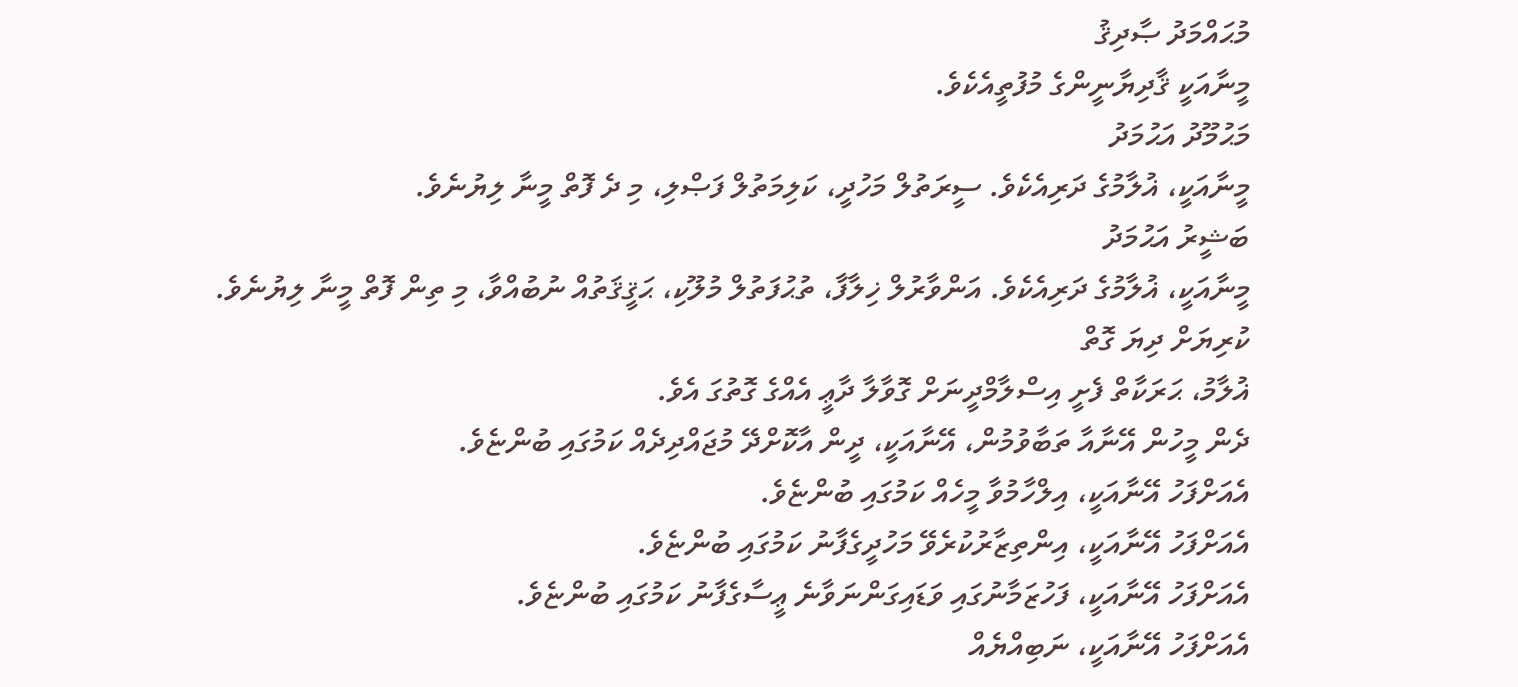މުޙައްމަދު ޞާދިޤު
މީނާއަކީ ޤާދިޔާނީންގެ މުފުތީއެކެވެ.
މަޙުމޫދު އަޙުމަދު
މީނާއަކީ، ޣުލާމުގެ ދަރިއެކެވެ. ސީރަތުލް މަހުދީ، ކަލިމަތުލް ފަޞްލި، މި ދެ ފޮތް މީނާ ލިޔުނެވެ.
ބަޝީރު އަޙުމަދު
މީނާއަކީ، ޣުލާމުގެ ދަރިއެކެވެ. އަންވާރުލް ޚިލާފާ، ތުޙުފަތުލް މުލޫކި، ޙަޤީޤަތުއް ނުބުއްވާ، މި ތިން ފޮތް މީނާ ލިޔުނެވެ.
ކުރިޔަށް ދިޔަ ގޮތް
ޣުލާމު، ޙަރަކާތް ފެށީ އިސްލާމްދީނަށް ގޮވާލާ ދާޢީ އެއްގެ ގޮތުގަ އެވެ.
ދެން މީހުން އޭނާއާ ތަބާވުމުން، އޭނާއަކީ، ދީން އާކޮށްދޭ މުޖައްދިދެއް ކަމުގައި ބުންޏެވެ.
އެއަށްފަހު އޭނާއަކީ، އިލްހާމުވާ މީހެއް ކަމުގައި ބުންޏެވެ.
އެއަށްފަހު އޭނާއަކީ، އިންތިޒާރުކުރެވޭ މަހުދީގެފާނު ކަމުގައި ބުންޏެވެ.
އެއަށްފަހު އޭނާއަކީ، ފަހުޒަމާނުގައި ވަޑައިގަންނަވާނެ ޢީސާގެފާނު ކަމުގައި ބުންޏެވެ.
އެއަށްފަހު އޭނާއަކީ، ނަބިއްޔެއް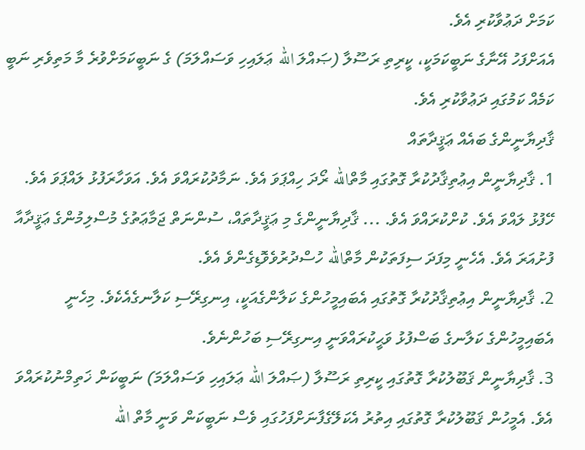ކަމަށް ދަޢުވާކުރި އެވެ.
އެއަށްފަހު އޭނާގެ ނަބީކަމަކީ، ކީރިތި ރަސޫލާ (ޞައްލަ الله ޢަލައިހި ވަސައްލަމަ) ގެ ނަބީކަމަށްވުރެ މާ މަތިވެރި ނަބީ ކަމެއް ކަމުގައި ދަޢުވާކުރި އެވެ.
ޤާދިޔާނީންގެ ބައެއް ޢަޤީދާތައް
1. ޤާދިޔާނީން އިޢުތިޤާދުކުރާ ގޮތުގައި މާތްالله ރޯދަ ހިއްޕަވަ އެވެ. ނަމާދުކުރައްވަ އެވެ. އަވަހާރަފުޅު ލައްޕަވަ އެވެ. ހޭފުޅު ލައްވަ އެވެ. ކުށްކުރައްވަ އެވެ. ... ޤާދިޔާނީންގެ މި ޢަޤީދާތައް، ސުންނަތް ޖަމާޢަތުގެ މުސްލިމުންގެ ޢަޤީދާއާ ފުށުއަރަ އެވެ. އެހެނީ މިފަދަ ސިފަތަކުން މާތްالله ހުސްދުރުވެވޮޑިގެންވެ އެވެ.
2. ޤާދިޔާނީން އިޢުތިޤާދުކުރާ ގޮތުގައި އެބައިމީހުންގެ ކަލާންގެއަކީ، އިނގިރޭސި ކަލާނގެއެކެވެ. މިހެނީ އެބައިމީހުންގެ ކަލާނގެ ބަސްފުޅު ވަޙީކުރައްވަނީ އިނގިރޭސި ބަހުންނެވެ.
3. ޤާދިޔާނީން ޤަބޫލުކުރާ ގޮތުގައި ކީރިތި ރަސޫލާ (ޞައްލަ الله ޢަލައިހި ވަސައްލަމަ) ނަބީކަން ޚަތިމްނުކުރައްވަ އެވެ. އެމީހުން ޤަބޫލުކުރާ ގޮތުގައި އިތުރު އެކަލޭގެފާނަށްފަހުގައި ވެސް ނަބީކަން ވަނީ މާތް الله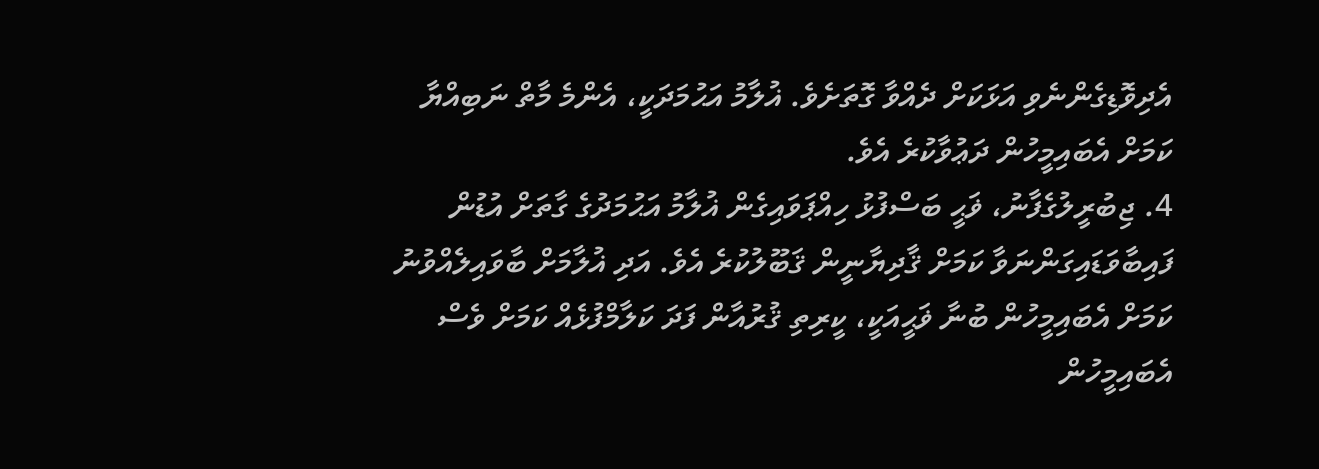އެދިވޮޑިގެންނެވި އަޅަކަށް ދެއްވާ ގޮތަށެވެ. ޣުލާމު އަޙުމަދަކީ، އެންމެ މާތް ނަބިއްޔާ ކަމަށް އެބައިމީހުން ދަޢުވާކުރެ އެވެ.
4. ޖިބުރީލުގެފާނު، ޥަޙީ ބަސްފުޅު ހިއްޕަވައިގެން ޣުލާމު އަޙުމަދުގެ ގާތަށް އުޑުން ފައިބާވަޑައިގަންނަވާ ކަމަށް ޤާދިޔާނީން ޤަބޫލުކުރެ އެވެ. އަދި ޣުލާމަށް ބާވައިލެއްވުނު ކަމަށް އެބައިމީހުން ބުނާ ޥަޙީއަކީ، ކީރިތި ޤުރުއާން ފަދަ ކަލާމްފުޅެއް ކަމަށް ވެސް އެބައިމީހުން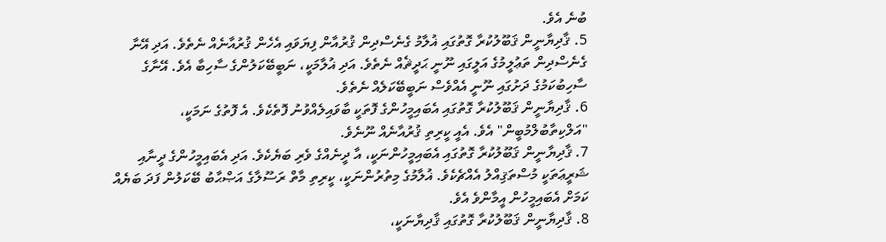ބުނެ އެވެ.
5. ޤާދިޔާނީން ޤަބޫލުކުރާ ގޮތުގައި ޣުލާމު ގެނެސްދިން ޤުރުއާން ފިޔަވައި އެހެން ޤުރުއާނެއް ނެތެވެ. އަދި އޭނާ ގެނެސްދިން ތަޢުލީމުގެ އަލީގައި ނޫނީ ޙަދީޘެއް ނެތެވެ. އަދި ޣުލާމަކީ، ނަބީބޭކަލުންގެ ސާހިބާ އެވެ. އޭނާގެ ސާހިބުކަމުގެ ދަށުގައި ނޫނީ އެއްވެސް ނަބީބޭކަލެއް ނެތެވެ.
6. ޤާދިޔާނީން ޤަބޫލުކުރާ ގޮތުގައި އެބައިމީހުންގެ ފޮތަކީ ބާވައިލެއްވުނު ފޮތެކެވެ. އެ ފޮތުގެ ނަމަކީ، "އަލްކިތާބުލްމުބީން" އެވެ. އެއީ ކީރިތި ޤުރުއާނެއް ނޫނެވެ.
7. ޤާދިޔާނީން ޤަބޫލުކުރާ ގޮތުގައި އެބައިމީހުންނަކީ، އާ ދީނެއްގެ ވެރި ބަޔެކެވެ. އަދި އެބައިމީހުންގެ ދީނާއި ޝަރީޢަތަކީ މުސްތަޤިއްލު އެއްޗެކެވެ. ޣުލާމުގެ މިތުރުންނަކީ، ކީރިތި މާތް ރަސޫލާގެ އަޞްޙާބު ބޭކަލުން ފަދަ ބަޔެއް ކަމަށް އެބައިމީހުން އީމާންވެ އެވެ.
8. ޤާދިޔާނީން ޤަބޫލުކުރާ ގޮތުގައި ޤާދިޔާނަކީ،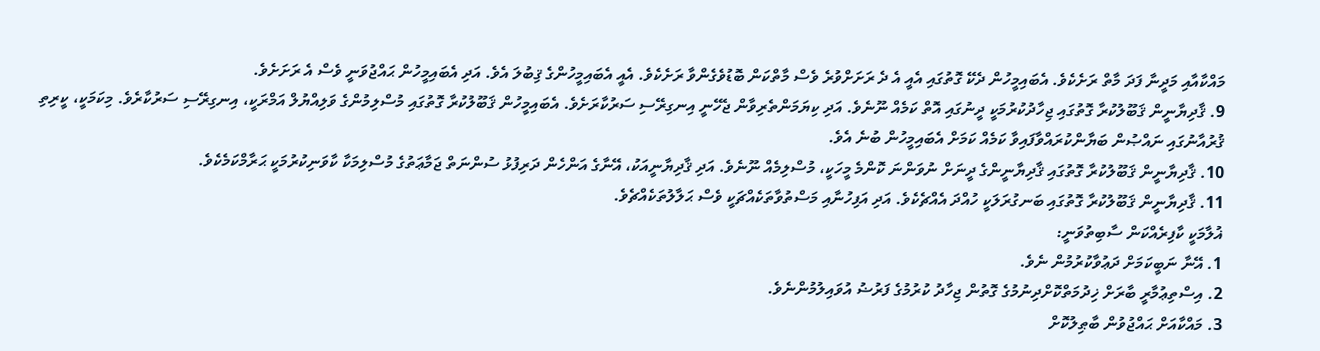މައްކާއާއި މަދީނާ ފަދަ މާތް ރަށެކެވެ. އެބައިމީހުން ދެކޭ ގޮތުގައި އެއީ އެ ދެ ރަށަށްވުރެ ވެސް މާތްކަން ބޮޑުވެގެންވާ ރަށެކެވެ. އެއީ އެބައިމީހުންގެ ޤިބުލަ އެވެ. އަދި އެބައިމީހުން ޙައްޖުވަނީ ވެސް އެ ރަށަށެވެ.
9. ޤާދިޔާނީން ޤަބޫލުކުރާ ގޮތުގައި ޖިހާދުކުރުމަކީ ދީނުގައި އޮތް ކަމެއް ނޫނެވެ. އަދި ކިޔަމަންތެރިވާން ޖެހޭނީ އިނގިރޭސި ސަރުކާރަށެވެ. އެބައިމީހުން ޤަބޫލުކުރާ ގޮތުގައި މުސްލިމުންގެ ވަލިއްޔުލް އަމްރަކީ، އިނގިރޭސި ސަރުކާރެވެ. މިކަމަކީ، ކީރިތި ޤުރުއާނުގައި ނައްޞުން ބަޔާންކުރައްވާފައިވާ ކަމެއް ކަމަށް އެބައިމީހުން ބުނެ އެވެ.
10. ޤާދިޔާނީން ޤަބޫލުކުރާ ގޮތުގައި ޤާދިޔާނީންގެ ދީނަށް ނުވަންނަ ކޮންމެ މީހަކީ، މުސްލިމެއް ނޫނެވެ. އަދި ޤާދިޔާނީއަކު، އޭނާގެ އަންހެން ދަރިފުޅު ސުންނަތް ޖަމާޢަތުގެ މުސްލިމަކާ ކާވަނިކުރުމަކީ ޙަރާމްކަމެކެވެ.
11. ޤާދިޔާނީން ޤަބޫލުކުރާ ގޮތުގައި ބަނގުރަލަކީ ހުއްދަ އެއްޗެކެވެ. އަދި އަފިހުނާއި މަސްތުވާތަކެއްޗަކީ ވެސް ޙަލާލުތަކެއްޗެވެ.
ޣުލާމަކީ ކާފިރެއްކަން ސާބިތުވަނީ:
1. އޭނާ ނަބީކަމަށް ދަޢުވާކުރުމުން ނެވެ.
2. އިސްތިޢުމާރީ ބާރަށް ޚިދުމަތްކޮށްދިނުމުގެ ގޮތުން ޖިހާދު ކުރުމުގެ ފަރުޟު އުވައިލުމުންނެވެ.
3. މައްކާއަށް ޙައްޖުވުން ބާޠިލުކޮށް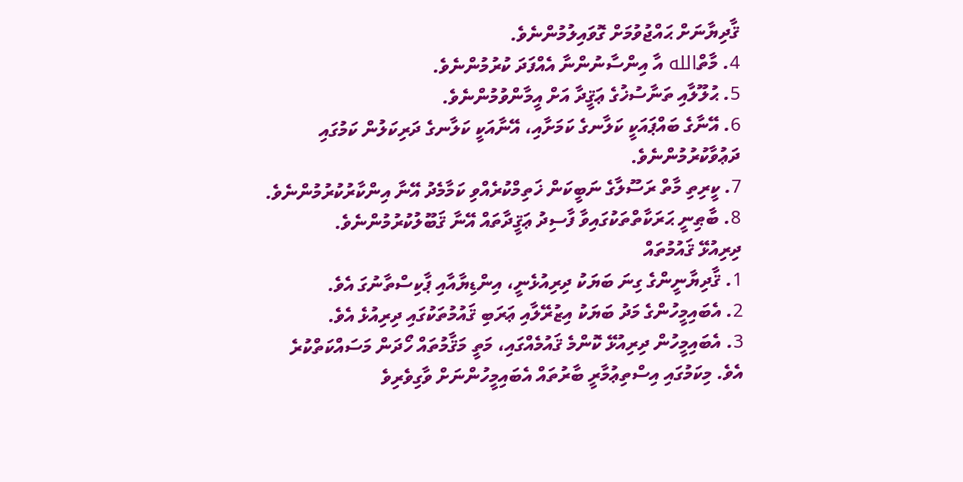ޤާދިޔާނަށް ޙައްޖުވުމަށް ގޮވައިލުމުންނެވެ.
4. މާތްالله އާ އިންސާނުންނާ އެއްފަދަ ކުރުމުންނެވެ.
5. ޙުލޫލާއި ތަނާސުޚުގެ ޢަޤީދާ އަށް އީމާންވުމުންނެވެ.
6. އޭނާގެ ބައްޕައަކީ ކަލާނގެ ކަމަށާއި، އޭނާއަކީ ކަލާނގެ ދަރިކަލުން ކަމުގައި ދަޢުވާކުރުމުންނެވެ.
7. ކީރިތި މާތް ރަސޫލާގެ ނަބީކަން ޚަތިމްކުރެއްވި ކަމާމެދު އޭނާ އިންކާރުކުރުމުންނެވެ.
8. ބާޠިނީ ޙަރަކާތްތަކުގައިވާ ފާސިދު ޢަޤީދާތައް އޭނާ ޤަބޫލުކުރުމުންނެވެ.
ދިރިއުޅޭ ޤައުމުތައް
1. ޤާދިޔާނީންގެ ގިނަ ބަޔަކު ދިރިއުޅެނީ، އިންޑިޔާއާއި ޕާކިސްތާނުގަ އެވެ.
2. އެބައިމީހުންގެ މަދު ބަޔަކު އިޒުރޭލާއި ޢަރަބި ޤައުމުތަކުގައި ދިރިއުޅެ އެވެ.
3. އެބައިމީހުން ދިރިއުޅޭ ކޮންމެ ޤައުމެއްގައި، މަތީ މަޤާމުތައް ހޯދަން މަސައްކަތްކުރެ އެވެ. މިކަމުގައި އިސްތިޢުމާރީ ބާރުތައް އެބައިމީހުންނަށް ވާގިވެރިވެ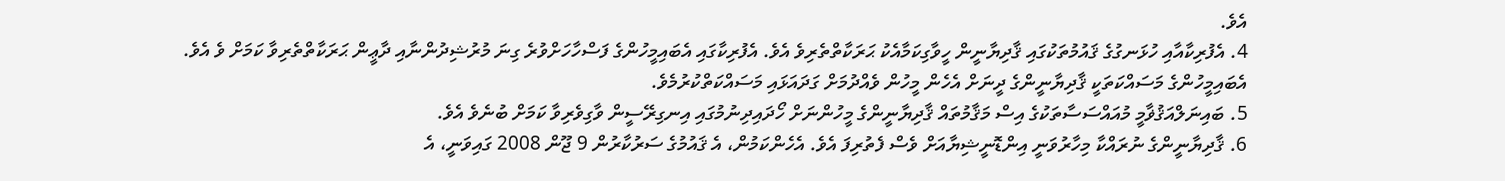އެވެ.
4. އެފުރިކާއާއި ހުޅަނގުގެ ޤައުމުތަކުގައި ޤާދިޔާނީން ހީވާގިކަމާއެކު ޙަރަކާތްތެރިވެ އެވެ. އެފުރިކާގައި އެބައިމީހުންގެ ފަސްހާހަށްވުރެ ގިނަ މުރުޝިދުންނާއި ދާޢީން ޙަރަކާތްތެރިވާ ކަމަށް ވެ އެވެ. އެބައިމީހުންގެ މަސައްކަތަކީ ޤާދިޔާނީންގެ ދީނަށް އެހެން މީހުން ވެއްދުމަށް ގަދައަޅައި މަސައްކަތްކުރުމެވެ.
5. ބައިނަލްއަޤުޥާމީ މުއައްސަސާތަކުގެ އިސް މަޤާމުތައް ޤާދިޔާނީންގެ މީހުންނަށް ހޯދައިދިނުމުގައި އިނގިރޭސީން ވާގިވެރިވާ ކަމަށް ބުނެވެ އެވެ.
6. ޤާދިޔާނީންގެ ނުރައްކާ މިހާރުވަނީ އިންޑޮނީޝިޔާއަށް ވެސް ފެތުރިފަ އެވެ. އެހެންކަމުން، އެ ޤައުމުގެ ސަރުކާރުން 9 ޖޫން 2008 ގައިވަނީ، އެ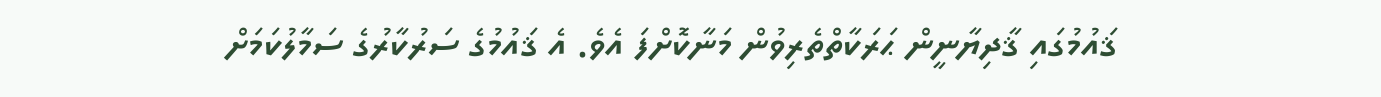ޤައުމުގައި ޤާދިޔާނީން ޙަރަކާތްތެރިވުން މަނާކޮށްފަ އެވެ. އެ ޤައުމުގެ ސަރުކާރުގެ ސަމާލުކަމަށް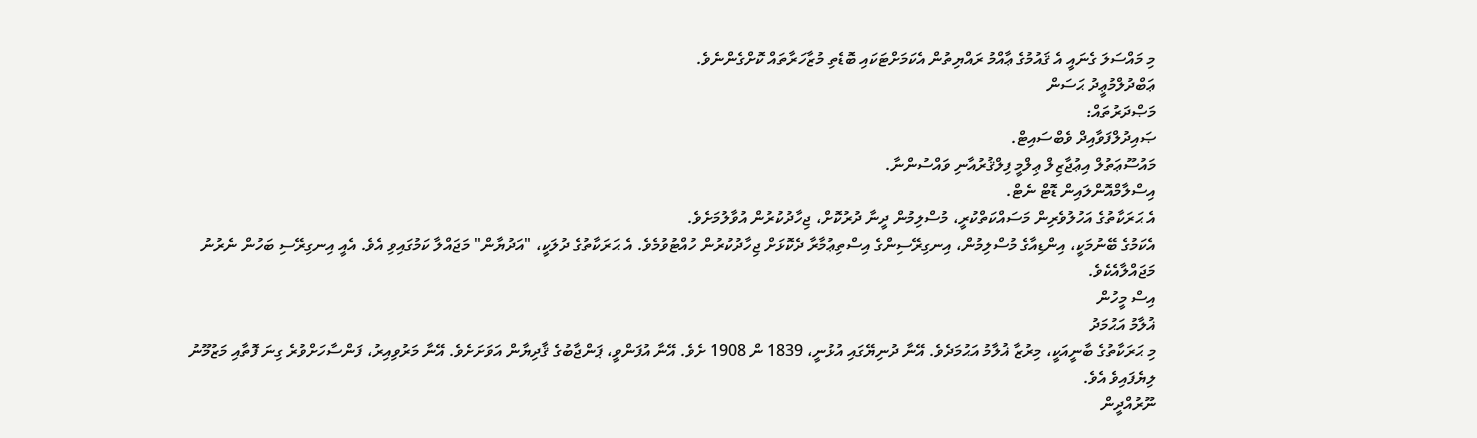މި މައްސަލަ ގެނައީ އެ ޤައުމުގެ ޢާއްމު ރައްޔިތުން އެކަމަށްޓަކައި ބޮޑެތި މުޒާހަރާތައް ކޮށްގެންނެވެ.
ޢަބްދުލްމުޢީދު ޙަސަން
މަޞްދަރުތައް:
ޞައިދުލްފަވާއިދް ވެބްސައިޓް.
މައުސޫޢަތުލް އިޢުޖާޒިލް ޢިލްމީ ފިލްޤުރުއާނި ވައްސުންނާ.
އިސްލާމްއޮންލައިން ޑޮޓް ނެޓް.
އެ ޙަރަކާތުގެ އަހުލުވެރިން މަސައްކަތްކުރީ، މުސްލިމުން ދީނާ ދުރުކޮށް، ޖިހާދުކުރުން އުވާލުމަށެވެ.
އެކަމުގެ ބޭނުމަކީ، އިންޑިއާގެ މުސްލިމުން، އިނގިރޭސިންގެ އިސްތިޢުމާރާ ދެކޮޅަށް ޖިހާދުކުރުން ހުއްޓުވުމެވެ. އެ ޙަރަކާތުގެ ދުލަކީ، "އަދުޔާން" މަޖައްލާ ކަމުގައިވި އެވެ. އެއީ އިނގިރޭސި ބަހުން ނެރުނު މަޖައްލާއެކެވެ.
އިސް މީހުން
ޣުލާމު އަޙުމަދު
މި ޙަރަކާތުގެ ބާނީއަކީ، މިރުޒާ ޣުލާމު އަޙުމަދެވެ. އޭނާ ދުނިޔޭގައި އުޅުނީ، 1839 ން 1908 ށެވެ. އޭނާ އުފަންވީ، ޕަންޖާބުގެ ޤާދިޔާން އަވަށަށެވެ. އޭނާ މަރުވިއިރު، ފަންސާހަށްވުރެ ގިނަ ފޮތާއި މަޒުމޫނު ލިޔެފައިވެ އެވެ.
ނޫރުއްދީން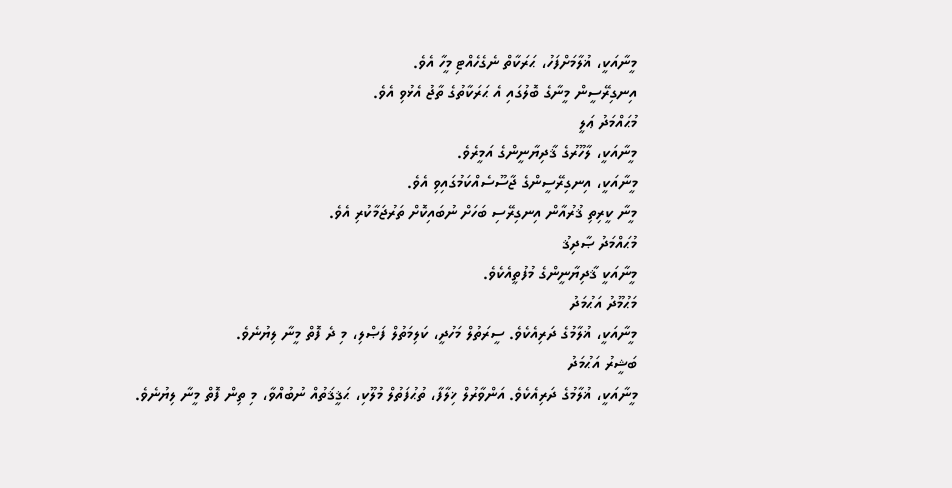މީނާއަކީ، ޣުލާމަށްފަހު، ޙަރަކާތް ނެގެހެއްޓި މީހާ އެވެ.
އިނގިރޭސީން މީނާގެ ބޮލުގައި އެ ޙަރަކާތުގެ ތާޖު އެޅުވި އެވެ.
މުޙައްމަދު ޢަލީ
މީނާއަކީ، ލާހޫރުގެ ޤާދިޔާނީންގެ އަމީރެވެ.
މީނާއަކީ، އިނގިރޭސީންގެ ޖާސޫސެއްކަމުގައިވި އެވެ.
މީނާ ކީރިތި ޤުރުއާން އިނގިރޭސި ބަހަށް ނުބައިކޮށް ތަރުޖަމާކުރި އެވެ.
މުޙައްމަދު ޞާދިޤު
މީނާއަކީ ޤާދިޔާނީންގެ މުފުތީއެކެވެ.
މަޙުމޫދު އަޙުމަދު
މީނާއަކީ، ޣުލާމުގެ ދަރިއެކެވެ. ސީރަތުލް މަހުދީ، ކަލިމަތުލް ފަޞްލި، މި ދެ ފޮތް މީނާ ލިޔުނެވެ.
ބަޝީރު އަޙުމަދު
މީނާއަކީ، ޣުލާމުގެ ދަރިއެކެވެ. އަންވާރުލް ޚިލާފާ، ތުޙުފަތުލް މުލޫކި، ޙަޤީޤަތުއް ނުބުއްވާ، މި ތިން ފޮތް މީނާ ލިޔުނެވެ.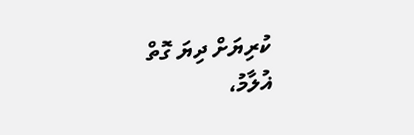ކުރިޔަށް ދިޔަ ގޮތް
ޣުލާމު،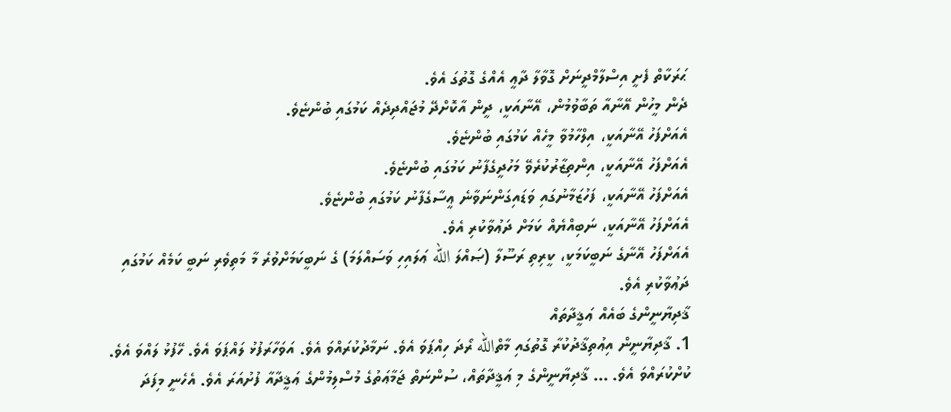ޙަރަކާތް ފެށީ އިސްލާމްދީނަށް ގޮވާލާ ދާޢީ އެއްގެ ގޮތުގަ އެވެ.
ދެން މީހުން އޭނާއާ ތަބާވުމުން، އޭނާއަކީ، ދީން އާކޮށްދޭ މުޖައްދިދެއް ކަމުގައި ބުންޏެވެ.
އެއަށްފަހު އޭނާއަކީ، އިލްހާމުވާ މީހެއް ކަމުގައި ބުންޏެވެ.
އެއަށްފަހު އޭނާއަކީ، އިންތިޒާރުކުރެވޭ މަހުދީގެފާނު ކަމުގައި ބުންޏެވެ.
އެއަށްފަހު އޭނާއަކީ، ފަހުޒަމާނުގައި ވަޑައިގަންނަވާނެ ޢީސާގެފާނު ކަމުގައި ބުންޏެވެ.
އެއަށްފަހު އޭނާއަކީ، ނަބިއްޔެއް ކަމަށް ދަޢުވާކުރި އެވެ.
އެއަށްފަހު އޭނާގެ ނަބީކަމަކީ، ކީރިތި ރަސޫލާ (ޞައްލަ الله ޢަލައިހި ވަސައްލަމަ) ގެ ނަބީކަމަށްވުރެ މާ މަތިވެރި ނަބީ ކަމެއް ކަމުގައި ދަޢުވާކުރި އެވެ.
ޤާދިޔާނީންގެ ބައެއް ޢަޤީދާތައް
1. ޤާދިޔާނީން އިޢުތިޤާދުކުރާ ގޮތުގައި މާތްالله ރޯދަ ހިއްޕަވަ އެވެ. ނަމާދުކުރައްވަ އެވެ. އަވަހާރަފުޅު ލައްޕަވަ އެވެ. ހޭފުޅު ލައްވަ އެވެ. ކުށްކުރައްވަ އެވެ. ... ޤާދިޔާނީންގެ މި ޢަޤީދާތައް، ސުންނަތް ޖަމާޢަތުގެ މުސްލިމުންގެ ޢަޤީދާއާ ފުށުއަރަ އެވެ. އެހެނީ މިފަދަ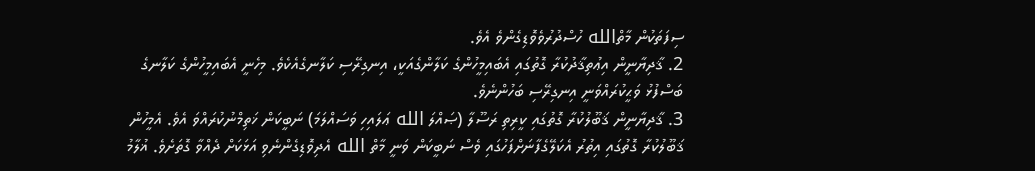ސިފަތަކުން މާތްالله ހުސްދުރުވެވޮޑިގެންވެ އެވެ.
2. ޤާދިޔާނީން އިޢުތިޤާދުކުރާ ގޮތުގައި އެބައިމީހުންގެ ކަލާންގެއަކީ، އިނގިރޭސި ކަލާނގެއެކެވެ. މިހެނީ އެބައިމީހުންގެ ކަލާނގެ ބަސްފުޅު ވަޙީކުރައްވަނީ އިނގިރޭސި ބަހުންނެވެ.
3. ޤާދިޔާނީން ޤަބޫލުކުރާ ގޮތުގައި ކީރިތި ރަސޫލާ (ޞައްލަ الله ޢަލައިހި ވަސައްލަމަ) ނަބީކަން ޚަތިމްނުކުރައްވަ އެވެ. އެމީހުން ޤަބޫލުކުރާ ގޮތުގައި އިތުރު އެކަލޭގެފާނަށްފަހުގައި ވެސް ނަބީކަން ވަނީ މާތް الله އެދިވޮޑިގެންނެވި އަޅަކަށް ދެއްވާ ގޮތަށެވެ. ޣުލާމު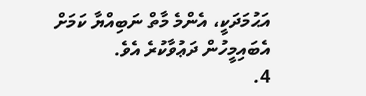އަޙުމަދަކީ، އެންމެ މާތް ނަބިއްޔާ ކަމަށް އެބައިމީހުން ދަޢުވާކުރެ އެވެ.
4.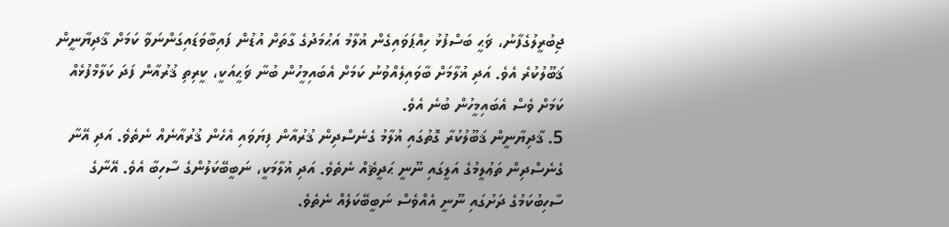ޖިބުރީލުގެފާނު، ޥަޙީ ބަސްފުޅު ހިއްޕަވައިގެން ޣުލާމު އަޙުމަދުގެ ގާތަށް އުޑުން ފައިބާވަޑައިގަންނަވާ ކަމަށް ޤާދިޔާނީން ޤަބޫލުކުރެ އެވެ. އަދި ޣުލާމަށް ބާވައިލެއްވުނު ކަމަށް އެބައިމީހުން ބުނާ ޥަޙީއަކީ، ކީރިތި ޤުރުއާން ފަދަ ކަލާމްފުޅެއް ކަމަށް ވެސް އެބައިމީހުން ބުނެ އެވެ.
5. ޤާދިޔާނީން ޤަބޫލުކުރާ ގޮތުގައި ޣުލާމު ގެނެސްދިން ޤުރުއާން ފިޔަވައި އެހެން ޤުރުއާނެއް ނެތެވެ. އަދި އޭނާ ގެނެސްދިން ތަޢުލީމުގެ އަލީގައި ނޫނީ ޙަދީޘެއް ނެތެވެ. އަދި ޣުލާމަކީ، ނަބީބޭކަލުންގެ ސާހިބާ އެވެ. އޭނާގެ ސާހިބުކަމުގެ ދަށުގައި ނޫނީ އެއްވެސް ނަބީބޭކަލެއް ނެތެވެ.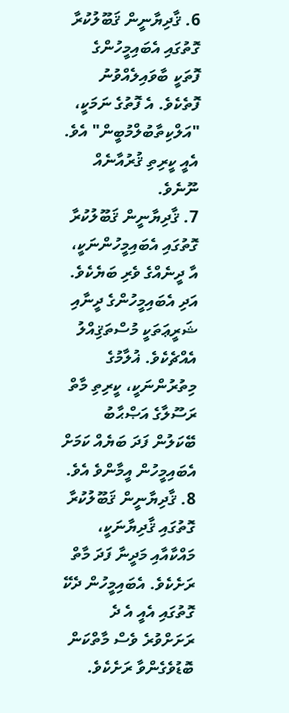6. ޤާދިޔާނީން ޤަބޫލުކުރާ ގޮތުގައި އެބައިމީހުންގެ ފޮތަކީ ބާވައިލެއްވުނު ފޮތެކެވެ. އެ ފޮތުގެ ނަމަކީ، "އަލްކިތާބުލްމުބީން" އެވެ. އެއީ ކީރިތި ޤުރުއާނެއް ނޫނެވެ.
7. ޤާދިޔާނީން ޤަބޫލުކުރާ ގޮތުގައި އެބައިމީހުންނަކީ، އާ ދީނެއްގެ ވެރި ބަޔެކެވެ. އަދި އެބައިމީހުންގެ ދީނާއި ޝަރީޢަތަކީ މުސްތަޤިއްލު އެއްޗެކެވެ. ޣުލާމުގެ މިތުރުންނަކީ، ކީރިތި މާތް ރަސޫލާގެ އަޞްޙާބު ބޭކަލުން ފަދަ ބަޔެއް ކަމަށް އެބައިމީހުން އީމާންވެ އެވެ.
8. ޤާދިޔާނީން ޤަބޫލުކުރާ ގޮތުގައި ޤާދިޔާނަކީ، މައްކާއާއި މަދީނާ ފަދަ މާތް ރަށެކެވެ. އެބައިމީހުން ދެކޭ ގޮތުގައި އެއީ އެ ދެ ރަށަށްވުރެ ވެސް މާތްކަން ބޮޑުވެގެންވާ ރަށެކެވެ.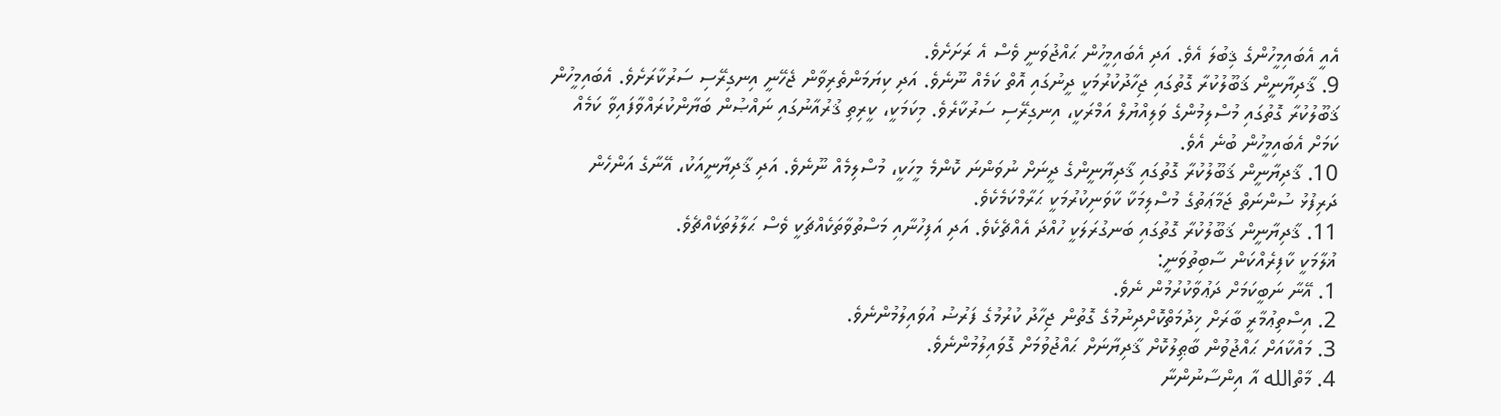އެއީ އެބައިމީހުންގެ ޤިބުލަ އެވެ. އަދި އެބައިމީހުން ޙައްޖުވަނީ ވެސް އެ ރަށަށެވެ.
9. ޤާދިޔާނީން ޤަބޫލުކުރާ ގޮތުގައި ޖިހާދުކުރުމަކީ ދީނުގައި އޮތް ކަމެއް ނޫނެވެ. އަދި ކިޔަމަންތެރިވާން ޖެހޭނީ އިނގިރޭސި ސަރުކާރަށެވެ. އެބައިމީހުން ޤަބޫލުކުރާ ގޮތުގައި މުސްލިމުންގެ ވަލިއްޔުލް އަމްރަކީ، އިނގިރޭސި ސަރުކާރެވެ. މިކަމަކީ، ކީރިތި ޤުރުއާނުގައި ނައްޞުން ބަޔާންކުރައްވާފައިވާ ކަމެއް ކަމަށް އެބައިމީހުން ބުނެ އެވެ.
10. ޤާދިޔާނީން ޤަބޫލުކުރާ ގޮތުގައި ޤާދިޔާނީންގެ ދީނަށް ނުވަންނަ ކޮންމެ މީހަކީ، މުސްލިމެއް ނޫނެވެ. އަދި ޤާދިޔާނީއަކު، އޭނާގެ އަންހެން ދަރިފުޅު ސުންނަތް ޖަމާޢަތުގެ މުސްލިމަކާ ކާވަނިކުރުމަކީ ޙަރާމްކަމެކެވެ.
11. ޤާދިޔާނީން ޤަބޫލުކުރާ ގޮތުގައި ބަނގުރަލަކީ ހުއްދަ އެއްޗެކެވެ. އަދި އަފިހުނާއި މަސްތުވާތަކެއްޗަކީ ވެސް ޙަލާލުތަކެއްޗެވެ.
ޣުލާމަކީ ކާފިރެއްކަން ސާބިތުވަނީ:
1. އޭނާ ނަބީކަމަށް ދަޢުވާކުރުމުން ނެވެ.
2. އިސްތިޢުމާރީ ބާރަށް ޚިދުމަތްކޮށްދިނުމުގެ ގޮތުން ޖިހާދު ކުރުމުގެ ފަރުޟު އުވައިލުމުންނެވެ.
3. މައްކާއަށް ޙައްޖުވުން ބާޠިލުކޮށް ޤާދިޔާނަށް ޙައްޖުވުމަށް ގޮވައިލުމުންނެވެ.
4. މާތްالله އާ އިންސާނުންނާ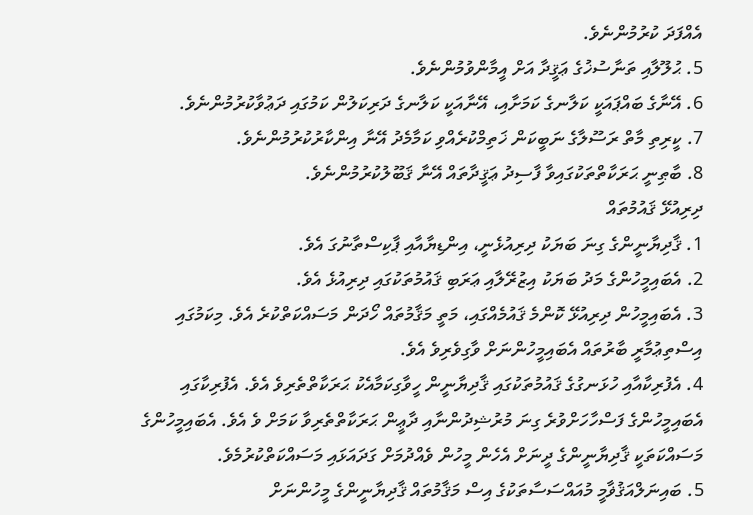އެއްފަދަ ކުރުމުންނެވެ.
5. ޙުލޫލާއި ތަނާސުޚުގެ ޢަޤީދާ އަށް އީމާންވުމުންނެވެ.
6. އޭނާގެ ބައްޕައަކީ ކަލާނގެ ކަމަށާއި، އޭނާއަކީ ކަލާނގެ ދަރިކަލުން ކަމުގައި ދަޢުވާކުރުމުންނެވެ.
7. ކީރިތި މާތް ރަސޫލާގެ ނަބީކަން ޚަތިމްކުރެއްވި ކަމާމެދު އޭނާ އިންކާރުކުރުމުންނެވެ.
8. ބާޠިނީ ޙަރަކާތްތަކުގައިވާ ފާސިދު ޢަޤީދާތައް އޭނާ ޤަބޫލުކުރުމުންނެވެ.
ދިރިއުޅޭ ޤައުމުތައް
1. ޤާދިޔާނީންގެ ގިނަ ބަޔަކު ދިރިއުޅެނީ، އިންޑިޔާއާއި ޕާކިސްތާނުގަ އެވެ.
2. އެބައިމީހުންގެ މަދު ބަޔަކު އިޒުރޭލާއި ޢަރަބި ޤައުމުތަކުގައި ދިރިއުޅެ އެވެ.
3. އެބައިމީހުން ދިރިއުޅޭ ކޮންމެ ޤައުމެއްގައި، މަތީ މަޤާމުތައް ހޯދަން މަސައްކަތްކުރެ އެވެ. މިކަމުގައި އިސްތިޢުމާރީ ބާރުތައް އެބައިމީހުންނަށް ވާގިވެރިވެ އެވެ.
4. އެފުރިކާއާއި ހުޅަނގުގެ ޤައުމުތަކުގައި ޤާދިޔާނީން ހީވާގިކަމާއެކު ޙަރަކާތްތެރިވެ އެވެ. އެފުރިކާގައި އެބައިމީހުންގެ ފަސްހާހަށްވުރެ ގިނަ މުރުޝިދުންނާއި ދާޢީން ޙަރަކާތްތެރިވާ ކަމަށް ވެ އެވެ. އެބައިމީހުންގެ މަސައްކަތަކީ ޤާދިޔާނީންގެ ދީނަށް އެހެން މީހުން ވެއްދުމަށް ގަދައަޅައި މަސައްކަތްކުރުމެވެ.
5. ބައިނަލްއަޤުޥާމީ މުއައްސަސާތަކުގެ އިސް މަޤާމުތައް ޤާދިޔާނީންގެ މީހުންނަށް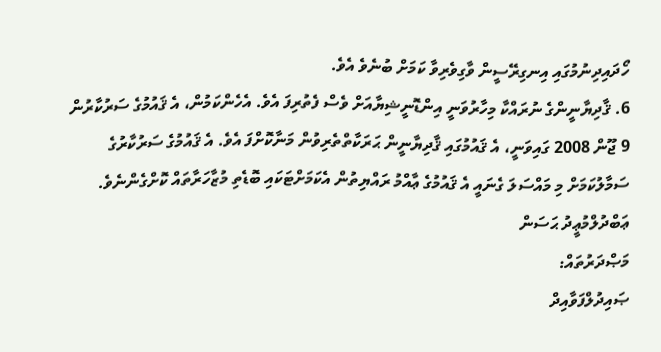ހޯދައިދިނުމުގައި އިނގިރޭސީން ވާގިވެރިވާ ކަމަށް ބުނެވެ އެވެ.
6. ޤާދިޔާނީންގެ ނުރައްކާ މިހާރުވަނީ އިންޑޮނީޝިޔާއަށް ވެސް ފެތުރިފަ އެވެ. އެހެންކަމުން، އެ ޤައުމުގެ ސަރުކާރުން 9 ޖޫން 2008 ގައިވަނީ، އެ ޤައުމުގައި ޤާދިޔާނީން ޙަރަކާތްތެރިވުން މަނާކޮށްފަ އެވެ. އެ ޤައުމުގެ ސަރުކާރުގެ ސަމާލުކަމަށް މި މައްސަލަ ގެނައީ އެ ޤައުމުގެ ޢާއްމު ރައްޔިތުން އެކަމަށްޓަކައި ބޮޑެތި މުޒާހަރާތައް ކޮށްގެންނެވެ.
ޢަބްދުލްމުޢީދު ޙަސަން
މަޞްދަރުތައް:
ޞައިދުލްފަވާއިދް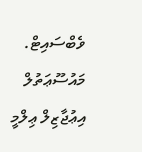ވެބްސައިޓް.
މައުސޫޢަތުލް އިޢުޖާޒިލް ޢިލްމީ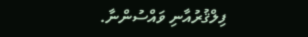ފިލްޤުރުއާނި ވައްސުންނާ.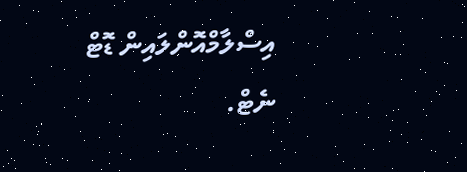އިސްލާމްއޮންލައިން ޑޮޓް ނެޓް.